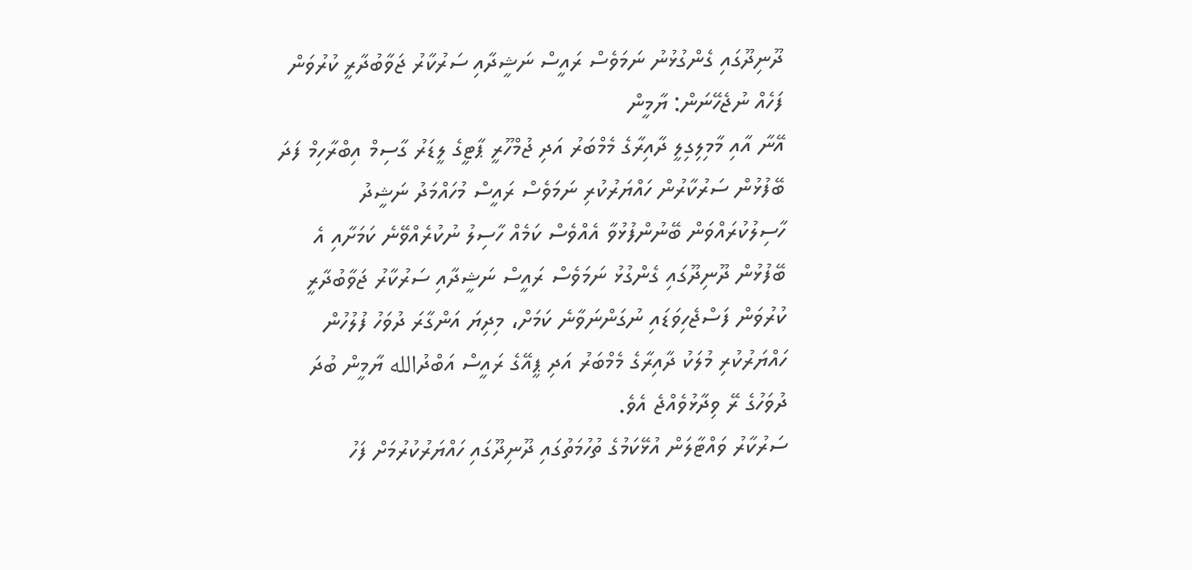ދޫނިދޫގައި ގެންގުޅުނު ނަމަވެސް ރައީސް ނަޝީދާއި ސަރުކާރު ޖަވާބުދާރީ ކުރުވަން ފަހެއް ނުޖެހޭނަން: ޔާމީން
އޭނާ އާއި މާމިލިގިލީ ދާއިރާގެ މެމްބަރު އަދި ޖުމްހޫރީ ޕާޓީގެ ލީޑަރު ގާސިމް އިބްރާހިމް ފަދަ ބޭފުޅުން ސަރުކާރުން ހައްޔަރުކުރި ނަމަވެސް ރައީސް މުހައްމަދު ނަޝީދު ހާސިލުކުރައްވަން ބޭނުންފުޅުވާ އެއްވެސް ކަމެއް ހާސިލު ނުކުރެއްވޭނެ ކަމަށާއި އެ ބޭފުޅުން ދޫނިދޫގައި ގެންގުޅު ނަމަވެސް ރައީސް ނަޝީދާއި ސަރުކާރު ޖަވާބުދާރީ ކުރުވަން ފަސްޖެހިވަޑައި ނުގަންނަވާނެ ކަމަށް، މިދިޔަ އަންގާރަ ދުވަހު ފުލުހުން ހައްޔަރުކުރި މުލަކު ދާއިރާގެ މެމްބަރު އަދި ޕީއޭގެ ރައީސް އަބްދުالله ޔާމީން ބުދަ ދުވަހުގެ ރޭ ވިދާޅުވެއްޖެ އެވެ.
ސަރުކާރު ވައްޓާލަން އުޅޭކަމުގެ ތުހުމަތުގައި ދޫނިދޫގައި ހައްޔަރުކުރުމަށް ފަހު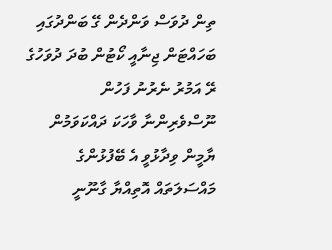ތިން ދުވަސް ވަންދެން ގޭ ބަންދުގައި ބަހައްޓަން ޖިނާއީ ކޯޓުން ބުދަ ދުވަހުގެ ރޭ އަމުރު ނެރުނު ފަހުން ނޫސްވެރިންނާ ވާހަކަ ދައްކަވަމުން ޔާމީން ވިދާޅުވީ އެ ބޭފުޅުންގެ މައްސަލަތައް އޮތިއްޔާ ގާނޫނީ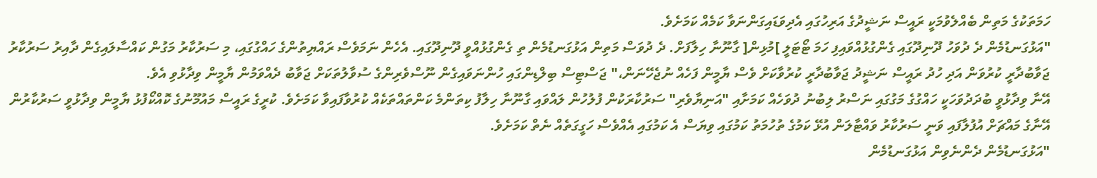ހަމަތަކުގެ މަތިން ބެއްލެވުމަކީ ރައީސް ނަޝީދުގެ އަރިހުގައި އެދިވަޑައިގަންނަވާ ކަމެއް ކަމަށެވެ.
"އަޅުގަނޑުމެން ދެ ދުވަހު ދޫނިދޫގައި ގެންގުޅުއްވައިފި ހަމަ ޓޯޓަލީ ]މުޅިން[ ގާނޫނާ ހިލާފަށް. ދެ ދުވަސް މަތިން އަޅުގަނޑުމެން ތި ގެންގުޅުއްވީ ދޫނިދޫގައި. އެހެން ނަމަވެސް ރައްޔިތުންގެ ހައްގުގައި، މި ސަރުކާރު މަގުން ކައްސާލައިގެން ދާއިރު ސަރުކާރު ޖަވާބުދާރީ ކުރުވަން އަދި ހުދު ރައީސް ނަޝީދު ޖަވާބުދާރީ ކުރުވާކަށް ވެސް ޔާމީން ފަހެއް ނުޖެހޭނަން،" ޖަސްޓިސް ބިލްޑިންގައި ހުންނަވައިގެން ނޫސްވެރިންގެ ސުވާލުތަކަށް ޖަވާބު ދެއްވަމުން ޔާމީން ވިދާޅުވި އެވެ.
އޭނާ ވިދާޅުވީ ބުދަދުވަހަކީ ހައްގުގެ މަގުގައި ނަސްރު ލިބުނު ދުވަހެއް ކަމަށާއި "އަނިޔާވެރި" ސަރުކާރަކުން ފުލުހުން ލައްވައި ގާނޫނާ ހިލާފު ކިތަންމެ ކަންތައްތަކެއް ކުރުވާފައިވާ ކަމަށެވެ. ކުރީގެ ރައީސް މައުމޫނުގެ ކޮއްކޯފުޅު ޔާމީން ވިދާޅުވީ ސަރުކާރުން އޭނާގެ މައްޗަށް އުފުލާފައި ވަނީ ސަރުކާރު ވައްޓާލަން އުޅޭ ކަމުގެ ތުހުމަތު ކަމުގައި ވިޔަސް އެ ކަމުގައި އެއްވެސް ހަގީގަތެއް ނެތް ކަމަށެވެ.
"އަޅުގަނޑުމެން ދެންނެވިން އަޅުގަނޑުމެން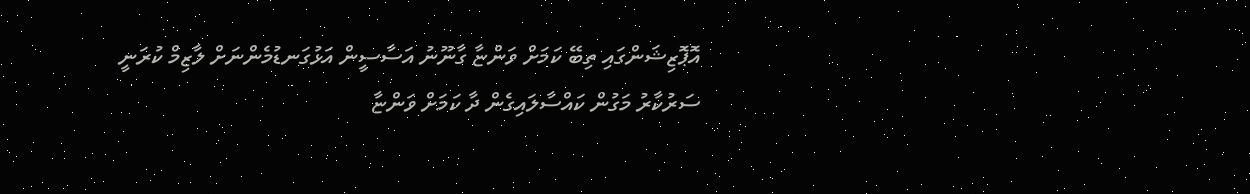އޮޕޮޒިޝަންގައި ތިބޭ ކަމަށް ވަންޏާ ގާނޫނު އަސާސީން އަޅުގަނޑުމެންނަށް ލާޒިމް ކުރަނީ ސަރުކާރު މަގުން ކައްސާލައިގެން ދާ ކަމަށް ވަންޏާ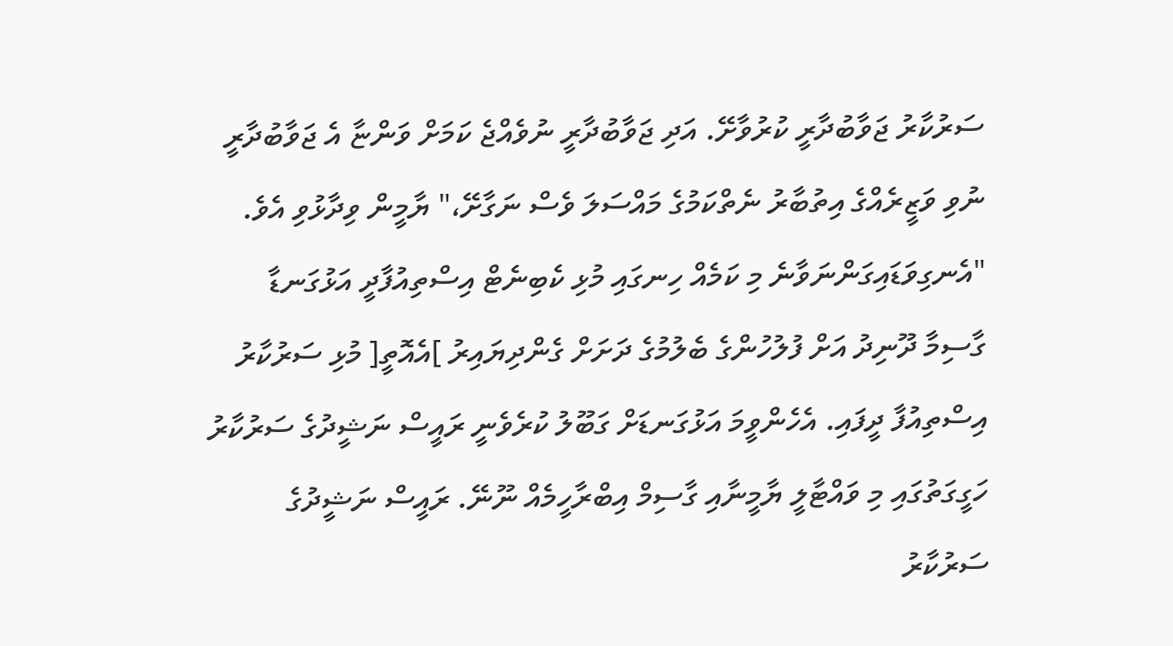ސަރުކާރު ޖަވާބުދާރީ ކުރުވާށޭ. އަދި ޖަވާބުދާރީ ނުވެއްޖެ ކަމަށް ވަންޏާ އެ ޖަވާބުދާރީ ނުވި ވަޒީރެއްގެ އިތުބާރު ނެތްކަމުގެ މައްސަލަ ވެސް ނަގާށޭ،" ޔާމީން ވިދާޅުވި އެވެ. "އެނގިވަޑައިގަންނަވާނެ މި ކަމެއް ހިނގައި މުޅި ކެބިނެޓް އިސްތިއުފާދީ އަޅުގަނޑާ ގާސިމާ ދޫނިދު އަށް ފުލުހުންގެ ބެލުމުގެ ދަށަށް ގެންދިޔައިރު ]އެއޮތީ[ މުޅި ސަރުކާރު އިސްތިއުފާ ދީފައި. އެހެންވީމަ އަޅުގަނޑަށް ގަބޫލު ކުރެވެނީ ރައީސް ނަޝީދުގެ ސަރުކާރު ހަގީގަތުގައި މި ވައްޓާލީ ޔާމީނާއި ގާސިމް އިބްރާހީމެއް ނޫނޭ. ރައީސް ނަޝީދުގެ ސަރުކާރު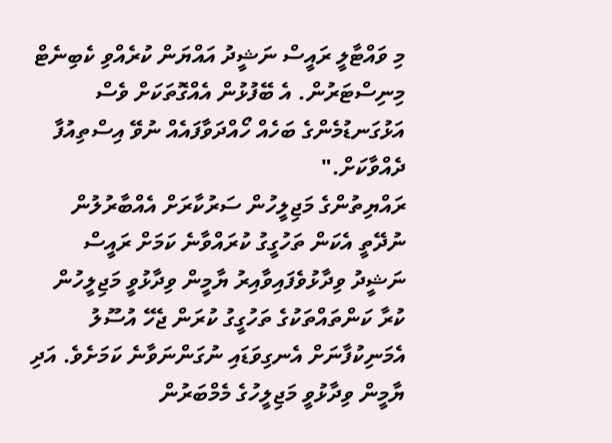މި ވައްޓާލީ ރައީސް ނަޝީދު އައްޔަން ކުރެއްވި ކެބިނެޓް މިނިސްޓަރުން. އެ ބޭފުޅުން އެއްގޮތަކަށް ވެސް އަޅުގަނޑުމެންގެ ބަހެއް ހޯއްދަވާފައެއް ނުވޭ އިސްތިއުފާ ދެއްވާކަށް."
ރައްޔިތުންގެ މަޖިލީހުން ސަރުކާރަށް އެއްބާރުލުން ނުދޭތީ އެކަން ތަހުގީގު ކުރައްވާނެ ކަމަށް ރައީސް ނަޝީދު ވިދާޅުވެފައިވާއިރު ޔާމީން ވިދާޅުވީ މަޖިލީހުން ކުރާ ކަންތައްތަކުގެ ތަހުގީގު ކުރަން ޖެހޭ އުސޫލު އެމަނިކުފާނަށް އެނގިވަޑައި ނުގަންނަވާނެ ކަމަށެވެ. އަދި ޔާމީން ވިދާޅުވީ މަޖިލީހުގެ މެމްބަރުން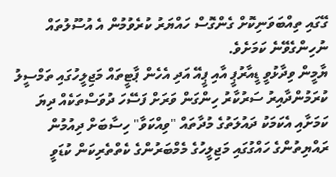ގޭގައި ތިއްބަވަނިކޮށް ގެންގޮސް ހައްޔަރު ކުރެވުމުން އެ އުސޫލުތައް ނުހިންގެވޭނެ ކަމަށެވެ.
ޔާމީން ވިދާޅުވީ ޑީއާރުޕީ އާއި ޕީއޭ އަދި އެހެން ޕާޓީތައް މަޖިލީހުގައި ތަމްސީލު ކުރަމުންދާއިރު ސަރުކާރު ހިންގަން ވަރަށް ފަސޭހަ ދުވަސްތަކެއް ދިޔަ ކަމަށާއި އެކަމަކު ދައުލަތުގެ މުދާތައް "ވިއްކަވާ" ހިސާބަށް ދިއުމުން ރައްޔިތުންގެ ހައްގުގައި މަޖިލީހުގެ މެމްބަރުންގެ ކެތްތެރިކަން ކުޑަވީ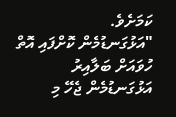ކަމަށެވެ.
"އަޅުގަނޑުމެން ކޮށްފައި އޮތް ހުވައަށް ބަލާއިރު އަޅުގަނޑުމެން ޖެހޭ މި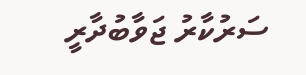ސަރުކާރު ޖަވާބުދާރީ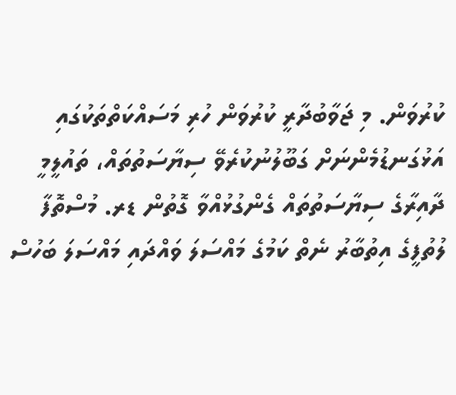ކުރުވަން. މި ޖަވާބުދާރީ ކުރުވަން ހުރި މަސައްކަތްތަކުގައި އަޅުގަނޑުމެންނަށް ގަބޫލުނުކުރެވޭ ސިޔާސަތުތައް، ތައުލީމީ ދާއިރާގެ ސިޔާސަތުތައް ގެންގުޅުއްވާ ގޮތުން ޑރ. މުސްތޮފާ ލުތުފީގެ އިތުބާރު ނެތް ކަމުގެ މައްސަލަ ވައްދައި މައްސަލަ ބަހުސް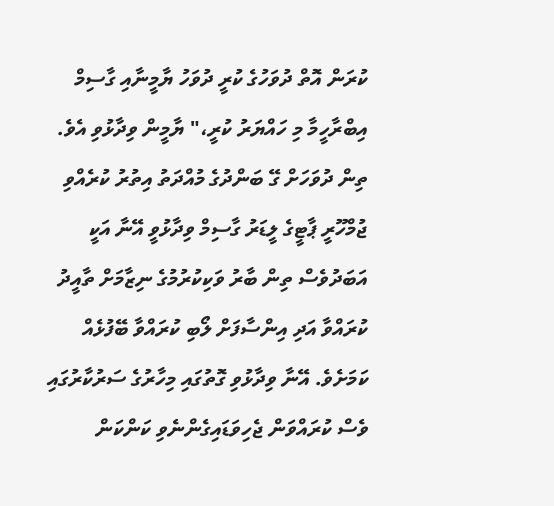ކުރަން އޮތް ދުވަހުގެ ކުރީ ދުވަހު ޔާމީނާއި ގާސިމް އިބްރާހީމާ މި ހައްޔަރު ކުރީ،" ޔާމީން ވިދާޅުވި އެވެ.
ތިން ދުވަހަށް ގޭ ބަންދުގެ މުއްދަތު އިތުރު ކުރެއްވި ޖުމްހޫރީ ޕާޓީގެ ލީޑަރު ގާސިމް ވިދާޅުވީ އޭނާ އަކީ އަބަދުވެސް ތިން ބާރު ވަކިކުރުމުގެ ނިޒާމަށް ތާއީދު ކުރައްވާ އަދި އިންސާފަށް ލޯބި ކުރައްވާ ބޭފުޅެއް ކަމަށެވެ. އޭނާ ވިދާޅުވި ގޮތުގައި މިހާރުގެ ސަރުކާރުގައި ވެސް ކުރައްވަން ޖެހިވަޑައިގެންނެވި ކަންކަން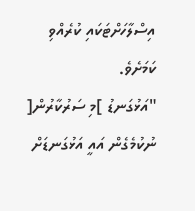އިސްލާހަށްޓަކައި ކުރެއްވި ކަމަށެވެ.
"އަޅުގަނޑު ]މި ސަރުކާރުން[ ނުކުމެގެން އައީ އަޅުގަނޑަށް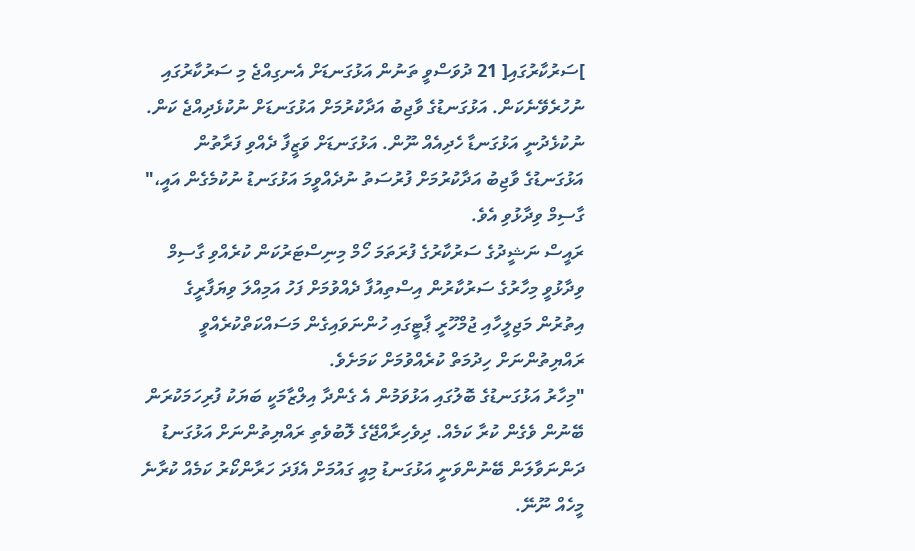]ސަރުކާރުގައި[ 21 ދުވަސްވީ ތަނުން އަޅުގަނޑަށް އެނގިއްޖެ މި ސަރުކާރުގައި ނުހުރެވޭނެކަން. އަޅުގަނޑުގެ ވާޖިބު އަދާކުރުމަށް އަޅުގަނޑަށް ނުކުޅެދިއްޖެ ކަން. ނުކުޅެދުނީ އަޅުގަނޑާ ހެދިއެއް ނޫން. އަޅުގަނޑަށް ވަޒީފާ ދެއްވި ފަރާތުން އަޅުގަނޑުގެ ވާޖިބު އަދާކުރުމަށް ފުރުސަތު ނުދެއްވީމަ އަޅުގަނޑު ނުކުމެގެން އައީ،" ގާސިމް ވިދާޅުވި އެވެ.
ރައީސް ނަޝީދުގެ ސަރުކާރުގެ ފުރަތަމަ ހޯމް މިނިސްޓަރުކަން ކުރެއްވި ގާސިމް ވިދާޅުވީ މިހާރުގެ ސަރުކާރުން އިސްތިއުފާ ދެއްވުމަށް ފަހު އަމިއްލަ ވިޔަފާރީގެ އިތުރުން މަޖިލީހާއި ޖުމްހޫރީ ޕާޓީގައި ހުންނަވައިގެން މަސައްކަތްކުރެއްވީ ރައްޔިތުންނަށް ހިދުމަތް ކުރެއްވުމަށް ކަމަށެވެ.
"މިހާރު އަޅުގަނޑުގެ ބޮލުގައި އަޅުވަމުން އެ ގެންދާ އިލްޒާމަކީ ބަޔަކު ފުރިހަމަކުރަން ބޭނުން ވެގެން ކުރާ ކަމެއް. ދިވެހިރާއްޖޭގެ ލޮބުވެތި ރައްޔިތުންނަށް އަޅުގަނޑު ދަންނަވާލަން ބޭނުންވަނީ އަޅުގަނޑު މިއީ ގައުމަށް އެފަދަ ހަރާންކޯރު ކަމެއް ކުރާނެ މީހެއް ނޫނޭ.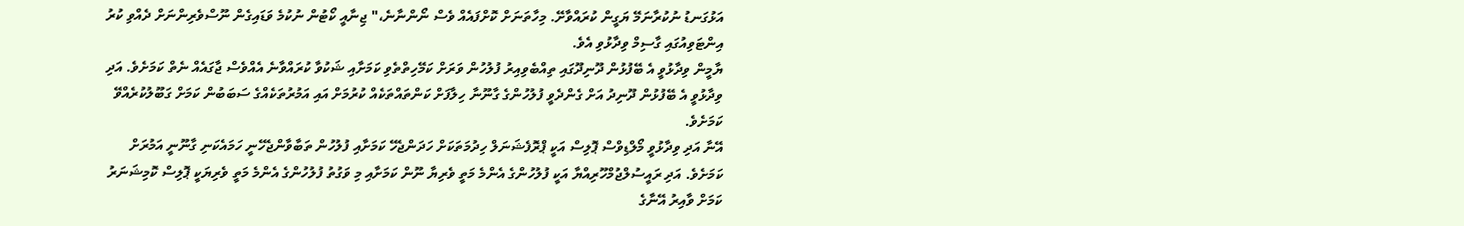އަޅުގަނޑު ނުކުރާނަމޭ ޔަގީން ކުރައްވާށޭ. މިހާތަނަށް ކޮށްފައެއް ވެސް ނޯންނާނެ،" ޖިނާއީ ކޯޓުން ނުކުމެ ވަޑައިގެން ނޫސްވެރިންނަށް ދެއްވި ކުރު އިންޓަވިއުގައި ގާސިމް ވިދާޅުވި އެވެ.
ޔާމީން ވިދާޅުވީ އެ ބޭފުޅުން ދޫނިދޫގައި ތިއްބެވިއިރު ފުލުހުން ވަރަށް ކަމޭހިތްތެވި ކަމަށާއި ޝަކުވާ ކުރައްވާނެ އެއްވެސް ޖާގައެއް ނެތް ކަމަށެވެ. އަދި ވިދާޅުވީ އެ ބޭފުޅުން ދޫނިދު އަށް ގެންދެވީ ފުލުހުންގެ ގާނޫނާ ހިލާފަށް ކަންތައްތަކެއް ކުރުމަށް އައި އަމުރުތަކެއްގެ ސަބަބުން ކަމަށް ގަބޫލުކުރެއްވޭ ކަމަށެވެ.
އޭނާ އަދި ވިދާޅުވީ މޯލްޑިވްސް ޕޮލިސް އަކީ ޕްރޮފެޝަނަލް ހިދުމަތަކަށް ހަދަންޖެހޭ ކަމަށާއި ފުލުހުން ތަބާވާންޖެހޭނީ ހަމައެކަނި ގާނޫނީ އަމުރަށް ކަމަށެވެ. އަދި ރައީސުލްޖުމްހޫރިއްޔާ އަކީ ފުލުހުންގެ އެންމެ މަތީ ވެރިޔާ ނޫން ކަމަށާއި މި ވަގުތު ފުލުހުންގެ އެންމެ މަތީ ވެރިޔަކީ ޕޮލިސް ކޮމިޝަނަރު ކަމަށް ވާއިރު އޭނާގެ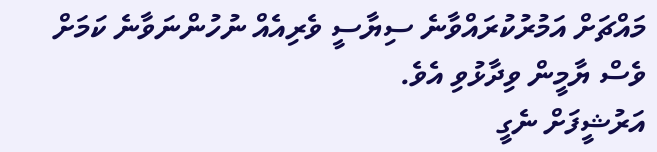މައްޗަށް އަމުރުކުރައްވާނެ ސިޔާސީ ވެރިއެއް ނުހުންނަވާނެ ކަމަށް ވެސް ޔާމީން ވިދާޅުވި އެވެ.
އަރުޝީފަށް ނެގީ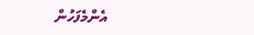އެންމެފަހުން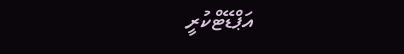އަޕްޑޭޓްކުރީ